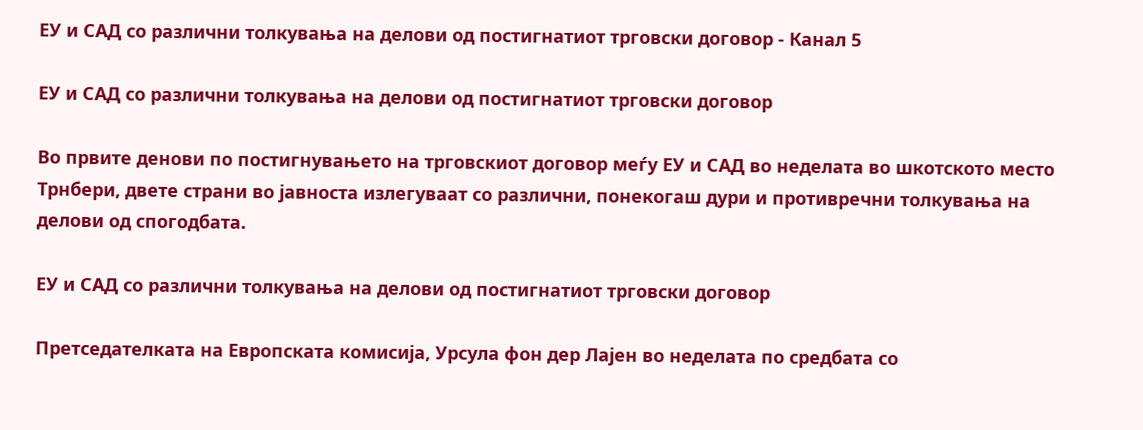ЕУ и САД со различни толкувања на делови од постигнатиот трговски договор - Канал 5

ЕУ и САД со различни толкувања на делови од постигнатиот трговски договор

Во првите денови по постигнувањето на трговскиот договор меѓу ЕУ и САД во неделата во шкотското место Трнбери, двете страни во јавноста излегуваат со различни, понекогаш дури и противречни толкувања на делови од спогодбата.

ЕУ и САД со различни толкувања на делови од постигнатиот трговски договор

Претседателката на Европската комисија, Урсула фон дер Лајен во неделата по средбата со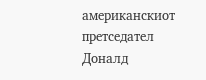американскиот претседател Доналд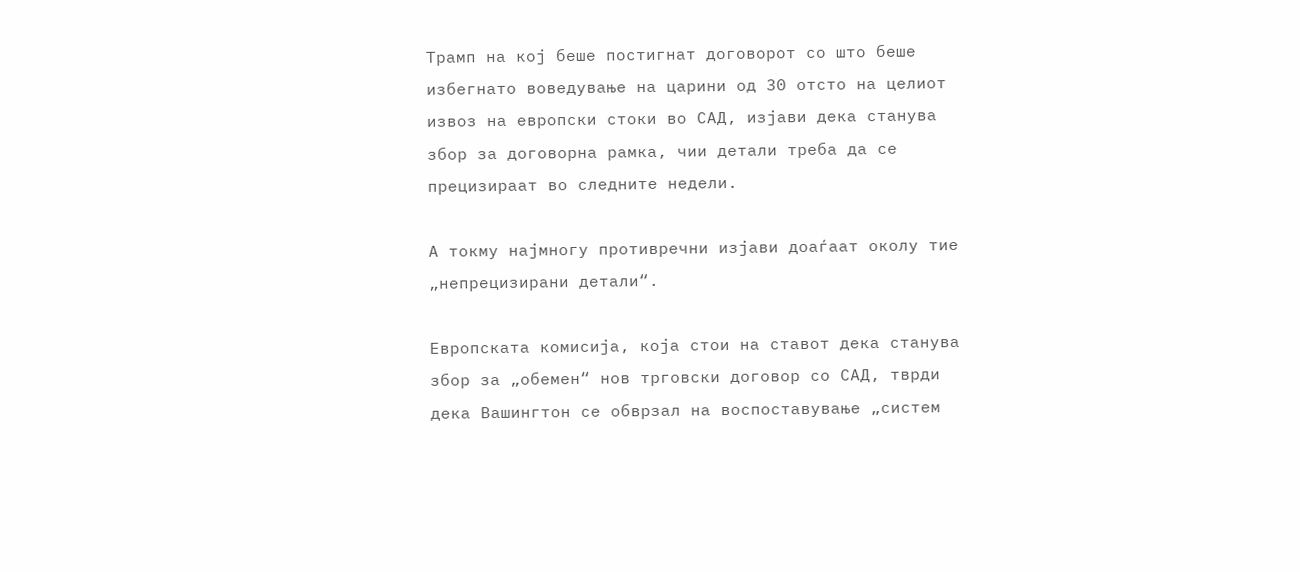Трамп на кој беше постигнат договорот со што беше избегнато воведување на царини од 30 отсто на целиот извоз на европски стоки во САД, изјави дека станува збор за договорна рамка, чии детали треба да се прецизираат во следните недели.

А токму најмногу противречни изјави доаѓаат околу тие „непрецизирани детали“.

Европската комисија, која стои на ставот дека станува збор за „обемен“ нов трговски договор со САД, тврди дека Вашингтон се обврзал на воспоставување „систем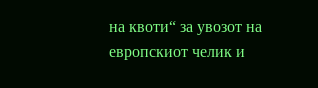на квоти“ за увозот на европскиот челик и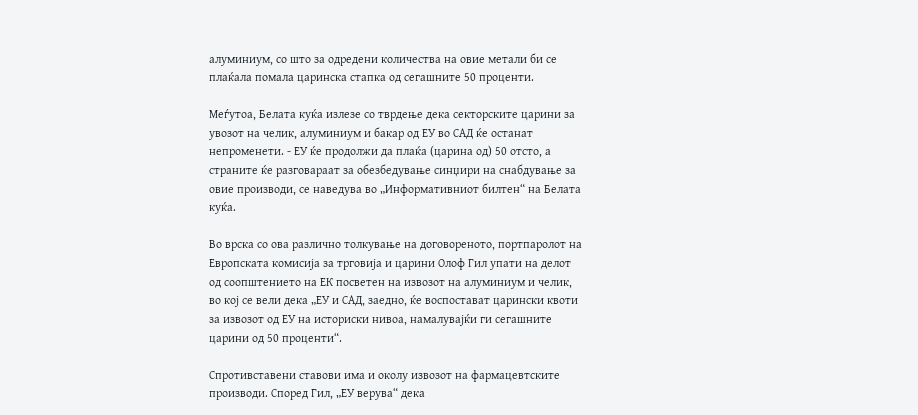алуминиум, со што за одредени количества на овие метали би се плаќала помала царинска стапка од сегашните 50 проценти.

Меѓутоа, Белата куќа излезе со тврдење дека секторските царини за увозот на челик, алуминиум и бакар од ЕУ во САД ќе останат непроменети. - ЕУ ќе продолжи да плаќа (царина од) 50 отсто, а страните ќе разговараат за обезбедување синџири на снабдување за овие производи, се наведува во „Информативниот билтен“ на Белата куќа.

Во врска со ова различно толкување на договореното, портпаролот на Европската комисија за трговија и царини Олоф Гил упати на делот од соопштението на ЕК посветен на извозот на алуминиум и челик, во кој се вели дека „ЕУ и САД, заедно, ќе воспостават царински квоти за извозот од ЕУ на историски нивоа, намалувајќи ги сегашните царини од 50 проценти“.

Спротивставени ставови има и околу извозот на фармацевтските производи. Според Гил, „ЕУ верува“ дека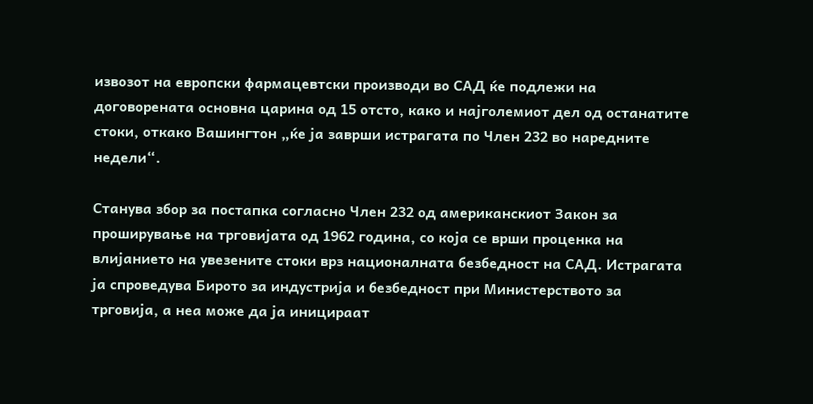извозот на европски фармацевтски производи во САД ќе подлежи на договорената основна царина од 15 отсто, како и најголемиот дел од останатите стоки, откако Вашингтон „ќе ја заврши истрагата по Член 232 во наредните недели“.

Станува збор за постапка согласно Член 232 од американскиот Закон за проширување на трговијата од 1962 година, со која се врши проценка на влијанието на увезените стоки врз националната безбедност на САД. Истрагата ја спроведува Бирото за индустрија и безбедност при Министерството за трговија, а неа може да ја иницираат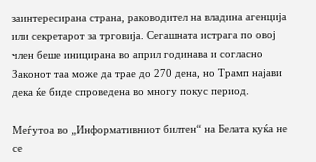заинтересирана страна, раководител на владина агенција или секретарот за трговија. Сегашната истрага по овој член беше иницирана во април годинава и согласно Законот таа може да трае до 270 дена, но Трамп најави дека ќе биде спроведена во многу покус период.

Меѓутоа во „Информативниот билтен“ на Белата куќа не се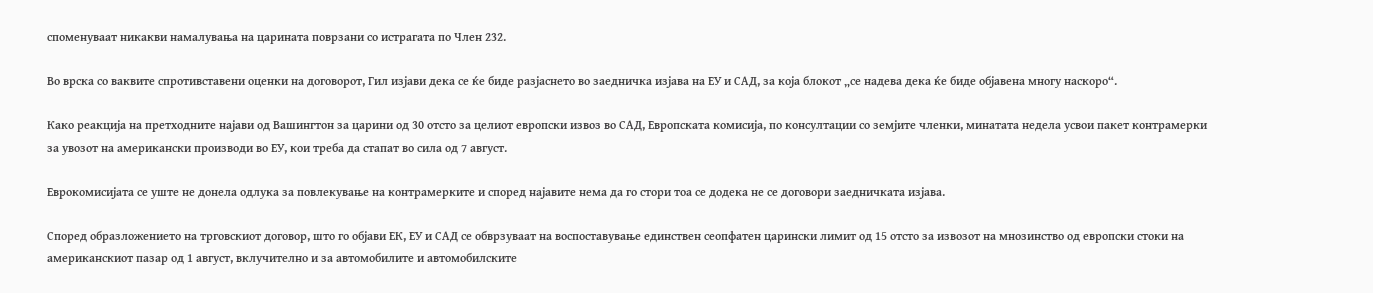споменуваат никакви намалувања на царината поврзани со истрагата по Член 232.

Во врска со ваквите спротивставени оценки на договорот, Гил изјави дека се ќе биде разјаснето во заедничка изјава на ЕУ и САД, за која блокот „се надева дека ќе биде објавена многу наскоро“.

Како реакција на претходните најави од Вашингтон за царини од 30 отсто за целиот европски извоз во САД, Европската комисија, по консултации со земјите членки, минатата недела усвои пакет контрамерки за увозот на американски производи во ЕУ, кои треба да стапат во сила од 7 август.

Еврокомисијата се уште не донела одлука за повлекување на контрамерките и според најавите нема да го стори тоа се додека не се договори заедничката изјава.

Според образложението на трговскиот договор, што го објави ЕК, ЕУ и САД се обврзуваат на воспоставување единствен сеопфатен царински лимит од 15 отсто за извозот на мнозинство од европски стоки на американскиот пазар од 1 август, вклучително и за автомобилите и автомобилските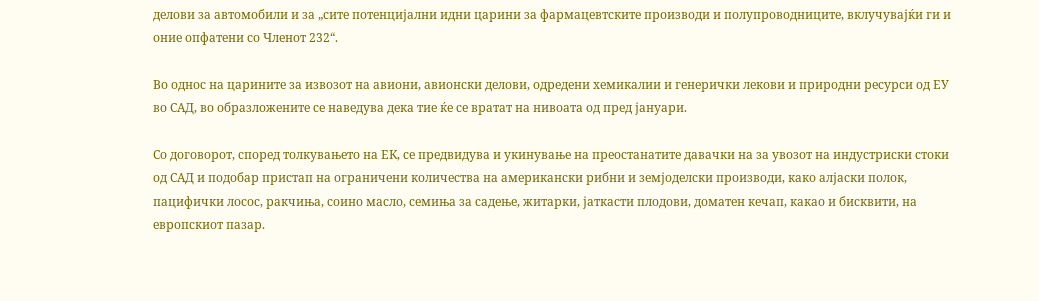делови за автомобили и за „сите потенцијални идни царини за фармацевтските производи и полупроводниците, вклучувајќи ги и оние опфатени со Членот 232“.

Во однос на царините за извозот на авиони, авионски делови, одредени хемикалии и генерички лекови и природни ресурси од ЕУ во САД, во образложените се наведува дека тие ќе се вратат на нивоата од пред јануари.

Со договорот, според толкувањето на ЕК, се предвидува и укинување на преостанатите давачки на за увозот на индустриски стоки од САД и подобар пристап на ограничени количества на американски рибни и земјоделски производи, како алјаски полок, пацифички лосос, ракчиња, соино масло, семиња за садење, житарки, јаткасти плодови, доматен кечап, какао и бисквити, на европскиот пазар.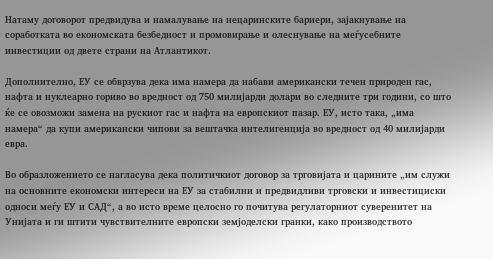Натаму договорот предвидува и намалување на нецаринските бариери, зајакнување на соработката во економската безбедност и промовирање и олеснување на меѓусебните инвестиции од двете страни на Атлантикот.

Дополнително, ЕУ се обврзува дека има намера да набави американски течен природен гас, нафта и нуклеарно гориво во вредност од 750 милијарди долари во следните три години, со што ќе се овозможи замена на рускиот гас и нафта на европскиот пазар. ЕУ, исто така, „има намера“ да купи американски чипови за вештачка интелигенција во вредност од 40 милијарди евра.

Во образложението се нагласува дека политичкиот договор за трговијата и царините „им служи на основните економски интереси на ЕУ за стабилни и предвидливи трговски и инвестициски односи меѓу ЕУ и САД“, а во исто време целосно го почитува регулаторниот суверенитет на Унијата и ги штити чувствителните европски земјоделски гранки, како производството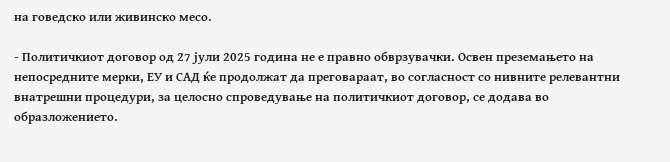на говедско или живинско месо.

- Политичкиот договор од 27 јули 2025 година не е правно обврзувачки. Освен преземањето на непосредните мерки, ЕУ и САД ќе продолжат да преговараат, во согласност со нивните релевантни внатрешни процедури, за целосно спроведување на политичкиот договор, се додава во образложението.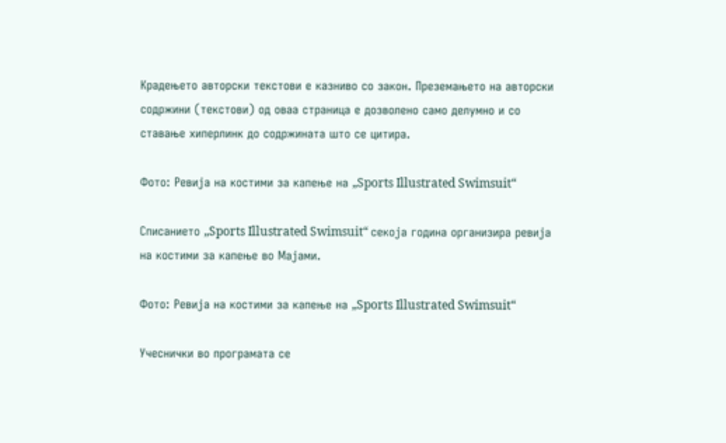Крадењето авторски текстови е казниво со закон. Преземањето на авторски содржини (текстови) од оваа страница е дозволено само делумно и со ставање хиперлинк до содржината што се цитира.

Фото: Ревија на костими за капење на „Sports Illustrated Swimsuit“

Списанието „Sports Illustrated Swimsuit“ секоја година организира ревија на костими за капење во Мајами.

Фото: Ревија на костими за капење на „Sports Illustrated Swimsuit“

Учеснички во програмата се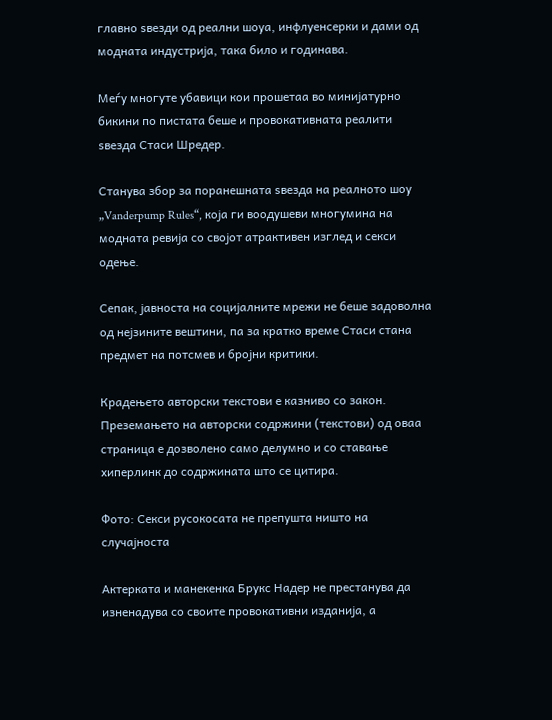главно ѕвезди од реални шоуа, инфлуенсерки и дами од модната индустрија, така било и годинава.

Меѓу многуте убавици кои прошетаа во минијатурно бикини по пистата беше и провокативната реалити ѕвезда Стаси Шредер.

Станува збор за поранешната ѕвезда на реалното шоу „Vanderpump Rules“, која ги воодушеви многумина на модната ревија со својот атрактивен изглед и секси одење.

Сепак, јавноста на социјалните мрежи не беше задоволна од нејзините вештини, па за кратко време Стаси стана предмет на потсмев и бројни критики.

Крадењето авторски текстови е казниво со закон. Преземањето на авторски содржини (текстови) од оваа страница е дозволено само делумно и со ставање хиперлинк до содржината што се цитира.

Фото: Секси русокосата не препушта ништо на случајноста

Актерката и манекенка Брукс Надер не престанува да изненадува со своите провокативни изданија, а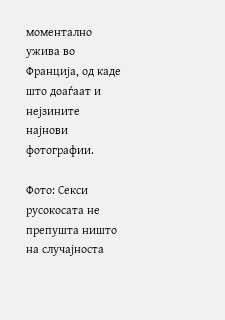моментално ужива во Франција, од каде што доаѓаат и нејзините најнови фотографии.

Фото: Секси русокосата не препушта ништо на случајноста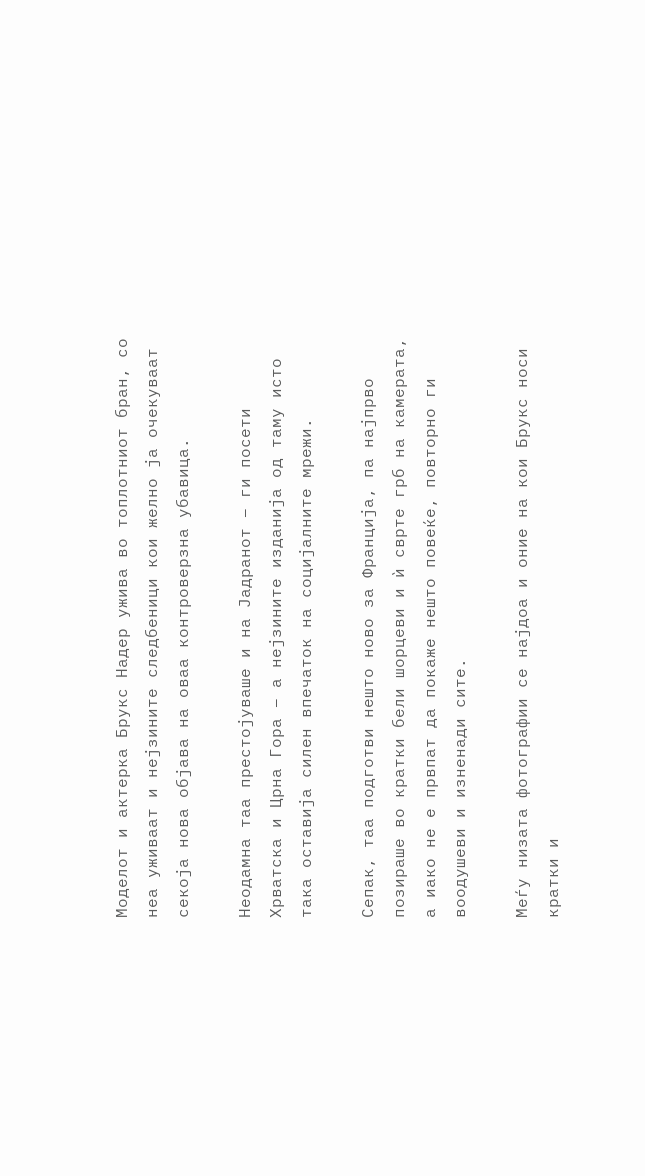Моделот и актерка Брукс Надер ужива во топлотниот бран, со неа уживаат и нејзините следбеници кои желно ја очекуваат секоја нова објава на оваа контроверзна убавица.

Неодамна таа престојуваше и на Јадранот – ги посети Хрватска и Црна Гора – а нејзините изданија од таму исто така оставија силен впечаток на социјалните мрежи.

Сепак, таа подготви нешто ново за Франција, па најпрво позираше во кратки бели шорцеви и ѝ сврте грб на камерата, а иако не е првпат да покаже нешто повеќе, повторно ги воодушеви и изненади сите.

Меѓу низата фотографии се најдоа и оние на кои Брукс носи кратки и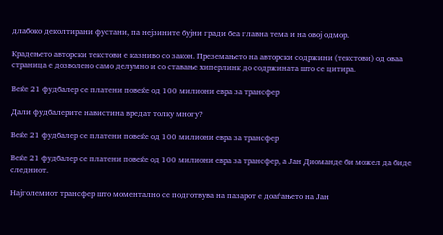длабоко деколтирани фустани, па нејзините бујни гради беа главна тема и на овој одмор.

Крадењето авторски текстови е казниво со закон. Преземањето на авторски содржини (текстови) од оваа страница е дозволено само делумно и со ставање хиперлинк до содржината што се цитира.

Веќе 21 фудбалер се платени повеќе од 100 милиони евра за трансфер

Дали фудбалерите навистина вредат толку многу?

Веќе 21 фудбалер се платени повеќе од 100 милиони евра за трансфер

Веќе 21 фудбалер се платени повеќе од 100 милиони евра за трансфер, а Јан Диоманде би можел да биде следниот.

Најголемиот трансфер што моментално се подготвува на пазарот е доаѓањето на Јан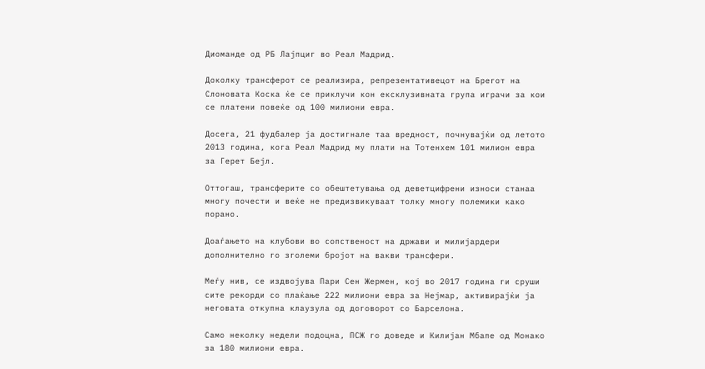Диоманде од РБ Лајпциг во Реал Мадрид.

Доколку трансферот се реализира, репрезентативецот на Брегот на Слоновата Коска ќе се приклучи кон ексклузивната група играчи за кои се платени повеќе од 100 милиони евра.

Досега, 21 фудбалер ја достигнале таа вредност, почнувајќи од летото 2013 година, кога Реал Мадрид му плати на Тотенхем 101 милион евра за Герет Бејл.

Оттогаш, трансферите со обештетувања од деветцифрени износи станаа многу почести и веќе не предизвикуваат толку многу полемики како порано.

Доаѓањето на клубови во сопственост на држави и милијардери дополнително го зголеми бројот на вакви трансфери.

Меѓу нив, се издвојува Пари Сен Жермен, кој во 2017 година ги сруши сите рекорди со плаќање 222 милиони евра за Нејмар, активирајќи ја неговата откупна клаузула од договорот со Барселона.

Само неколку недели подоцна, ПСЖ го доведе и Килијан Мбапе од Монако за 180 милиони евра.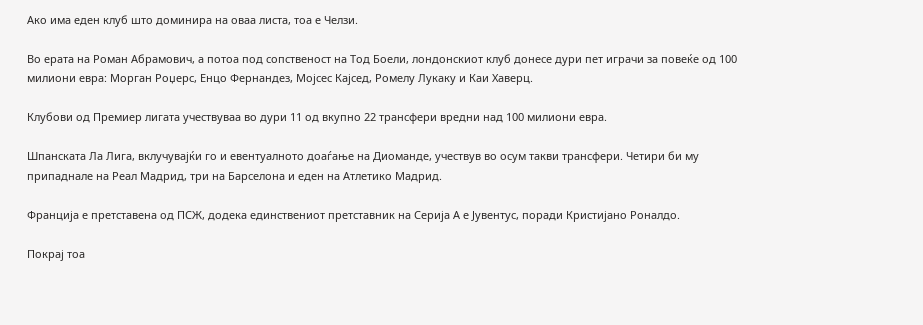Ако има еден клуб што доминира на оваа листа, тоа е Челзи.

Во ерата на Роман Абрамович, а потоа под сопственост на Тод Боели, лондонскиот клуб донесе дури пет играчи за повеќе од 100 милиони евра: Морган Роџерс, Енцо Фернандез, Мојсес Кајсед, Ромелу Лукаку и Каи Хаверц.

Клубови од Премиер лигата учествуваа во дури 11 од вкупно 22 трансфери вредни над 100 милиони евра.

Шпанската Ла Лига, вклучувајќи го и евентуалното доаѓање на Диоманде, учествув во осум такви трансфери. Четири би му припаднале на Реал Мадрид, три на Барселона и еден на Атлетико Мадрид.

Франција е претставена од ПСЖ, додека единствениот претставник на Серија А е Јувентус, поради Кристијано Роналдо.

Покрај тоа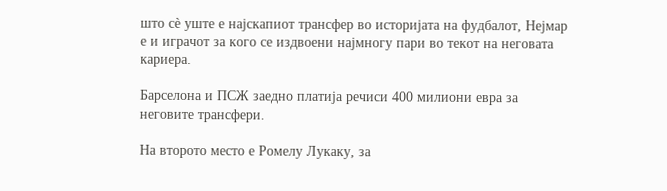што сè уште е најскапиот трансфер во историјата на фудбалот, Нејмар е и играчот за кого се издвоени најмногу пари во текот на неговата кариера.

Барселона и ПСЖ заедно платија речиси 400 милиони евра за неговите трансфери.

На второто место е Ромелу Лукаку, за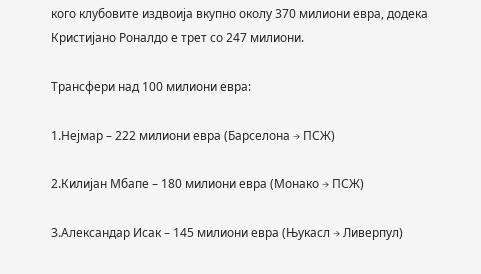кого клубовите издвоија вкупно околу 370 милиони евра, додека Кристијано Роналдо е трет со 247 милиони.

Трансфери над 100 милиони евра:

1.Нејмар – 222 милиони евра (Барселона → ПСЖ)

2.Килијан Мбапе – 180 милиони евра (Монако → ПСЖ)

3.Александар Исак – 145 милиони евра (Њукасл → Ливерпул)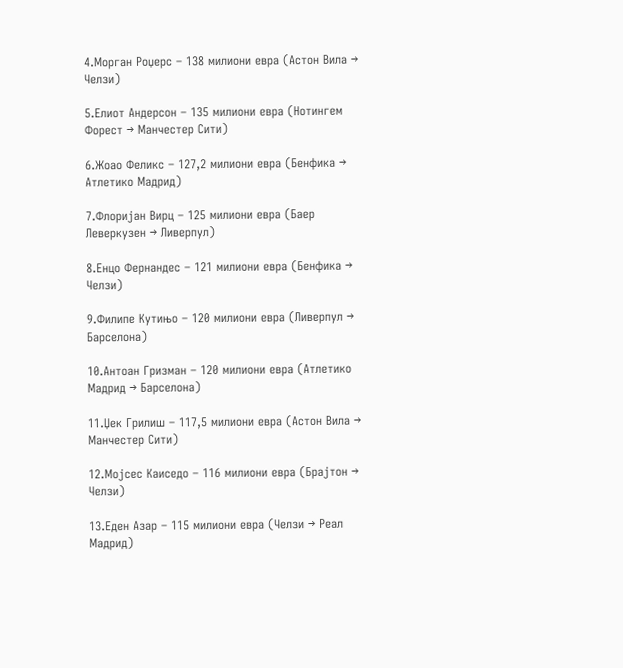4.Морган Роџерс – 138 милиони евра (Астон Вила → Челзи)

5.Елиот Андерсон – 135 милиони евра (Нотингем Форест → Манчестер Сити)

6.Жоао Феликс – 127,2 милиони евра (Бенфика → Атлетико Мадрид)

7.Флоријан Вирц – 125 милиони евра (Баер Леверкузен → Ливерпул)

8.Енцо Фернандес – 121 милиони евра (Бенфика → Челзи)

9.Филипе Кутињо – 120 милиони евра (Ливерпул → Барселона)

10.Антоан Гризман – 120 милиони евра (Атлетико Мадрид → Барселона)

11.Џек Грилиш – 117,5 милиони евра (Астон Вила → Манчестер Сити)

12.Мојсес Каиседо – 116 милиони евра (Брајтон → Челзи)

13.Еден Азар – 115 милиони евра (Челзи → Реал Мадрид)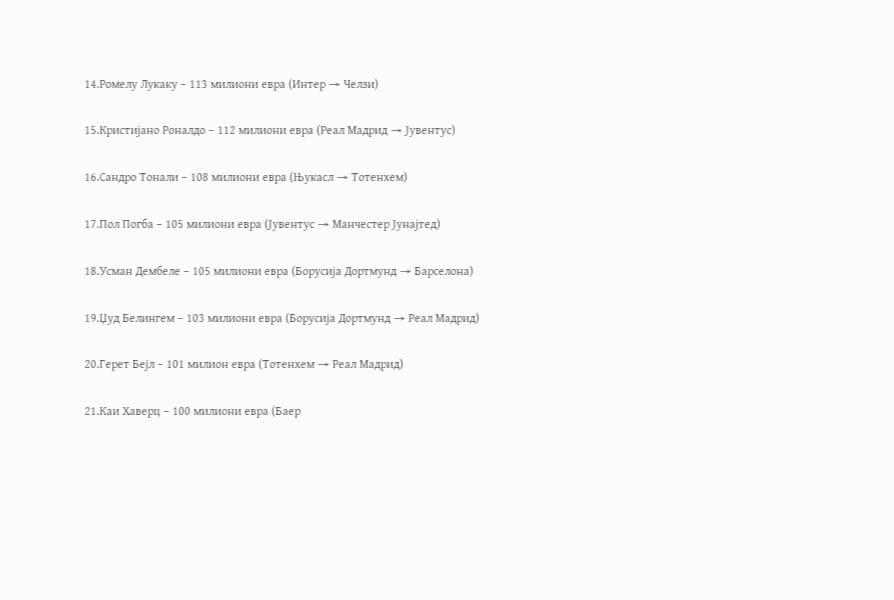14.Ромелу Лукаку – 113 милиони евра (Интер → Челзи)

15.Кристијано Роналдо – 112 милиони евра (Реал Мадрид → Јувентус)

16.Сандро Тонали – 108 милиони евра (Њукасл → Тотенхем)

17.Пол Погба – 105 милиони евра (Јувентус → Манчестер Јунајтед)

18.Усман Дембеле – 105 милиони евра (Борусија Дортмунд → Барселона)

19.Џуд Белингем – 103 милиони евра (Борусија Дортмунд → Реал Мадрид)

20.Герет Бејл – 101 милион евра (Тотенхем → Реал Мадрид)

21.Каи Хаверц – 100 милиони евра (Баер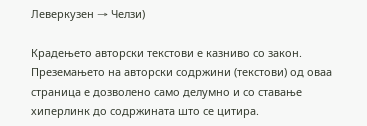Леверкузен → Челзи)

Крадењето авторски текстови е казниво со закон. Преземањето на авторски содржини (текстови) од оваа страница е дозволено само делумно и со ставање хиперлинк до содржината што се цитира.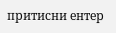притисни ентер